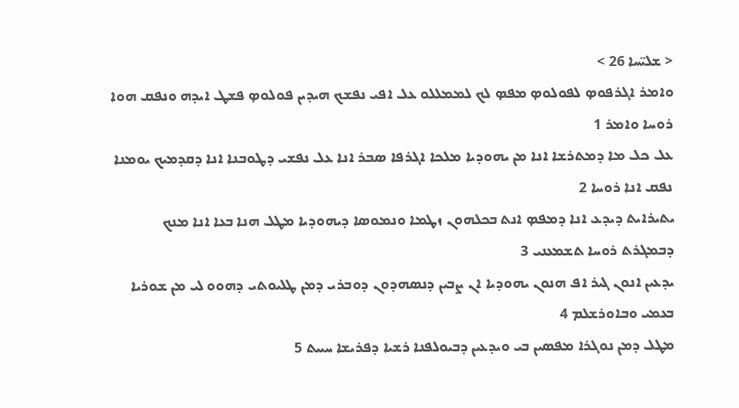< ܫܠܝ̈ܚܐ 26 >
ܘܐܡܪ ܐܓܪܦܘܤ ܠܦܘܠܘܤ ܡܦܤ ܠܟ ܠܡܡܠܠܘ ܥܠ ܐܦܝ ܢܦܫܟ ܗܝܕܝܢ ܦܘܠܘܤ ܦܫܛ ܐܝܕܗ ܘܢܦܩ ܗܘܐ ܪܘܚܐ ܘܐܡܪ 1
ܥܠ ܟܠ ܡܐ ܕܡܬܪܫܐ ܐܢܐ ܡܢ ܝܗܘܕܝܐ ܡܠܟܐ ܐܓܪܦܐ ܤܒܪ ܐܢܐ ܥܠ ܢܦܫܝ ܕܛܘܒܢܐ ܐܢܐ ܕܩܕܡܝܟ ܝܘܡܢܐ ܢܦܩ ܐܢܐ ܪܘܚܐ 2
ܝܬܝܪܐܝܬ ܕܝܕܥ ܐܢܐ ܕܡܦܤ ܐܢܬ ܒܟܠܗܘܢ ܙܛܡܐ ܘܢܡܘܤܐ ܕܝܗܘܕܝܐ ܡܛܠ ܗܢܐ ܒܥܐ ܐܢܐ ܡܢܟ ܕܒܡܓܪܬ ܪܘܚܐ ܬܫܡܥܢܝ 3
ܝܕܥܝܢ ܐܢܘܢ ܓܝܪ ܐܦ ܗܢܘܢ ܝܗܘܕܝܐ ܐܢ ܨܒܝܢ ܕܢܤܗܕܘܢ ܕܘܒܪܝ ܕܡܢ ܛܠܝܘܬܝ ܕܗܘܘ ܠܝ ܡܢ ܫܘܪܝܐ ܒܥܡܝ ܘܒܐܘܪܫܠܡ 4
ܡܛܠ ܕܡܢ ܢܘܓܪܐ ܡܦܤܝܢ ܒܝ ܘܝܕܥܝܢ ܕܒܝܘܠܦܢܐ ܪܫܝܐ ܕܦܪܝܫܐ ܚܝܝܬ 5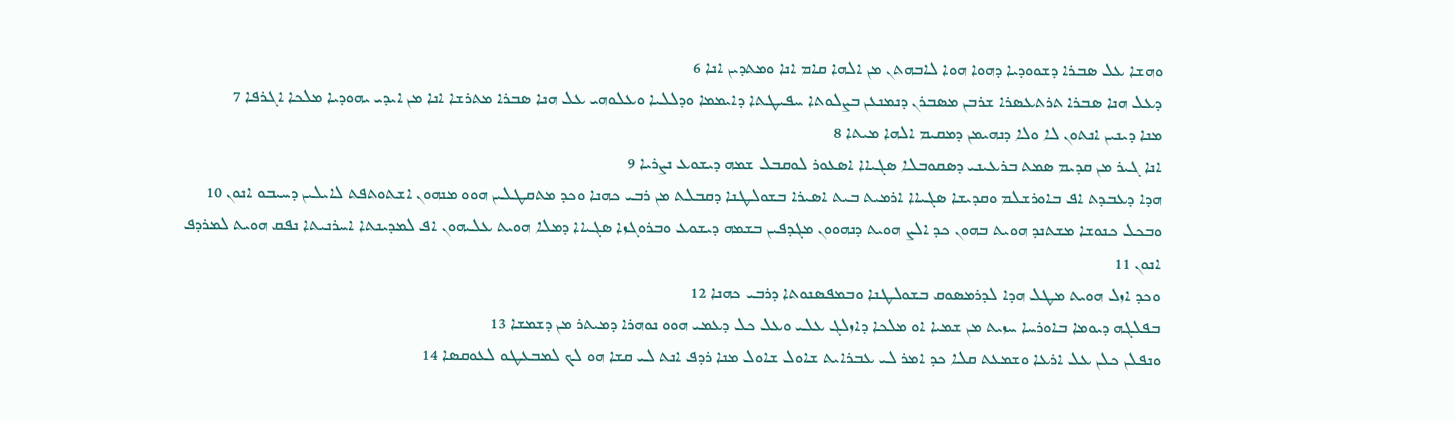ܘܗܫܐ ܥܠ ܤܒܪܐ ܕܫܘܘܕܝܐ ܕܗܘܐ ܗܘܐ ܠܐܒܗܬܢ ܡܢ ܐܠܗܐ ܩܐܡ ܐܢܐ ܘܡܬܕܝܢ ܐܢܐ 6
ܕܥܠ ܗܢܐ ܤܒܪܐ ܬܪܬܥܤܪܐ ܫܪܒܢ ܡܤܒܪܢ ܕܢܡܢܥܢ ܒܨܠܘܬܐ ܚܦܝܛܬܐ ܕܐܝܡܡܐ ܘܕܠܠܝܐ ܘܥܠܘܗܝ ܥܠ ܗܢܐ ܤܒܪܐ ܡܬܪܫܐ ܐܢܐ ܡܢ ܐܝܕܝ ܝܗܘܕܝܐ ܡܠܟܐ ܐܓܪܦܐ 7
ܡܢܐ ܕܝܢܝܢ ܐܢܬܘܢ ܠܐ ܘܠܐ ܕܢܗܝܡܢ ܕܡܩܝܡ ܐܠܗܐ ܡܝܬܐ 8
ܐܢܐ ܓܝܪ ܡܢ ܩܕܝܡ ܤܡܬ ܒܪܥܝܢܝ ܕܤܩܘܒܠܐ ܤܓܝܐܐ ܐܤܥܘܪ ܠܘܩܒܠ ܫܡܗ ܕܝܫܘܥ ܢܨܪܝܐ 9
ܗܕܐ ܕܥܒܕܬ ܐܦ ܒܐܘܪܫܠܡ ܘܩܕܝܫܐ ܤܓܝܐܐ ܐܪܡܝܬ ܒܝܬ ܐܤܝܪܐ ܒܫܘܠܛܢܐ ܕܩܒܠܬ ܡܢ ܪܒܝ ܟܗܢܐ ܘܟܕ ܡܬܩܛܠܝܢ ܗܘܘ ܡܢܗܘܢ ܐܫܬܘܬܦܬ ܠܐܝܠܝܢ ܕܚܝܒܘ ܐܢܘܢ 10
ܘܒܟܠ ܟܢܘܫܐ ܡܫܬܢܕ ܗܘܝܬ ܒܗܘܢ ܟܕ ܐܠܨ ܗܘܝܬ ܕܢܗܘܘܢ ܡܓܕܦܝܢ ܒܫܡܗ ܕܝܫܘܥ ܘܒܪܘܓܙܐ ܤܓܝܐܐ ܕܡܠܐ ܗܘܝܬ ܥܠܝܗܘܢ ܐܦ ܠܡܕܝܢܬܐ ܐܚܪܢܝܬܐ ܢܦܩ ܗܘܝܬ ܠܡܪܕܦ ܐܢܘܢ 11
ܘܟܕ ܐܙܠ ܗܘܝܬ ܡܛܠ ܗܕܐ ܠܕܪܡܤܘܩ ܒܫܘܠܛܢܐ ܘܒܡܦܤܢܘܬܐ ܕܪܒܝ ܟܗܢܐ 12
ܒܦܠܓܗ ܕܝܘܡܐ ܒܐܘܪܚܐ ܚܙܝܬ ܡܢ ܫܡܝܐ ܐܘ ܡܠܟܐ ܕܐܙܠܓ ܥܠܝ ܘܥܠ ܟܠ ܕܥܡܝ ܗܘܘ ܢܘܗܪܐ ܕܡܝܬܪ ܡܢ ܕܫܡܫܐ 13
ܘܢܦܠܢ ܟܠܢ ܥܠ ܐܪܥܐ ܘܫܡܥܬ ܩܠܐ ܟܕ ܐܡܪ ܠܝ ܥܒܪܐܝܬ ܫܐܘܠ ܫܐܘܠ ܡܢܐ ܪܕܦ ܐܢܬ ܠܝ ܩܫܐ ܗܘ ܠܟ ܠܡܒܥܛܘ ܠܥܘܩܤܐ 14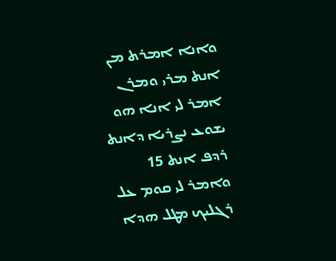ܘܐܢܐ ܐܡܪܬ ܡܢ ܐܢܬ ܡܪܝ ܘܡܪܢ ܐܡܪ ܠܝ ܐܢܐ ܗܘ ܝܫܘܥ ܢܨܪܝܐ ܕܐܢܬ ܪܕܦ ܐܢܬ 15
ܘܐܡܪ ܠܝ ܩܘܡ ܥܠ ܪܓܠܝܟ ܡܛܠ ܗܕܐ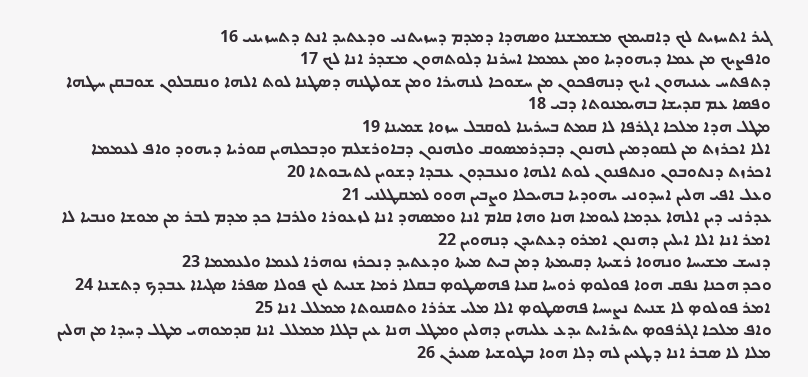ܓܝܪ ܐܬܚܙܝܬ ܠܟ ܕܐܩܝܡܟ ܡܫܡܫܢܐ ܘܤܗܕܐ ܕܡܕܡ ܕܚܙܝܬܢܝ ܘܕܥܬܝܕ ܐܢܬ ܕܬܚܙܝܢܝ 16
ܘܐܦܨܝܟ ܡܢ ܥܡܐ ܕܝܗܘܕܝܐ ܘܡܢ ܥܡܡܐ ܐܚܪܢܐ ܕܠܘܬܗܘܢ ܡܫܕܪ ܐܢܐ ܠܟ 17
ܕܬܦܬܚ ܥܝܢܝܗܘܢ ܐܝܟ ܕܢܗܦܟܘܢ ܡܢ ܚܫܘܟܐ ܠܢܗܝܪܐ ܘܡܢ ܫܘܠܛܢܗ ܕܤܛܢܐ ܠܘܬ ܐܠܗܐ ܘܢܩܒܠܘܢ ܫܘܒܩܢ ܚܛܗܐ ܘܦܤܐ ܥܡ ܩܕܝܫܐ ܒܗܝܡܢܘܬܐ ܕܒܝ 18
ܡܛܠ ܗܕܐ ܡܠܟܐ ܐܓܪܦܐ ܠܐ ܩܡܬ ܒܚܪܝܢܐ ܠܘܩܒܠ ܚܙܘܐ ܫܡܝܢܐ 19
ܐܠܐ ܐܟܪܙܬ ܡܢ ܠܩܘܕܡܝܢ ܠܗܢܘܢ ܕܒܕܪܡܤܘܩ ܘܠܗܢܘܢ ܕܒܐܘܪܫܠܡ ܘܕܒܟܠܗܝܢ ܩܘܪܝܐ ܕܝܗܘܕ ܘܐܦ ܠܥܡܡܐ ܐܟܪܙܬ ܕܢܬܘܒܘܢ ܘܢܬܦܢܘܢ ܠܘܬ ܐܠܗܐ ܘܢܥܒܕܘܢ ܥܒܕܐ ܕܫܘܝܢ ܠܬܝܒܘܬܐ 20
ܘܥܠ ܐܦܝ ܗܠܝܢ ܐܚܕܘܢܝ ܝܗܘܕܝܐ ܒܗܝܟܠܐ ܘܨܒܝܢ ܗܘܘ ܠܡܩܛܠܢܝ 21
ܥܕܪܢܝ ܕܝܢ ܐܠܗܐ ܥܕܡܐ ܠܝܘܡܐ ܗܢܐ ܘܗܐ ܩܐܡ ܐܢܐ ܘܡܤܗܕ ܐܢܐ ܠܙܥܘܪܐ ܘܠܪܒܐ ܟܕ ܡܕܡ ܠܒܪ ܡܢ ܡܘܫܐ ܘܢܒܝܐ ܠܐ ܐܡܪ ܐܢܐ ܐܠܐ ܐܝܠܝܢ ܕܗܢܘܢ ܐܡܪܘ ܕܥܬܝܕܢ ܕܢܗܘܝܢ 22
ܕܢܚܫ ܡܫܝܚܐ ܘܢܗܘܐ ܪܫܝܬܐ ܕܩܝܡܬܐ ܕܡܢ ܒܝܬ ܡܝܬܐ ܘܕܥܬܝܕ ܕܢܟܪܙ ܢܘܗܪܐ ܠܥܡܐ ܘܠܥܡܡܐ 23
ܘܟܕ ܗܟܢܐ ܢܦܩ ܗܘܐ ܦܘܠܘܤ ܪܘܚܐ ܩܥܐ ܦܗܤܛܘܤ ܒܩܠܐ ܪܡܐ ܫܢܝܬ ܠܟ ܦܘܠܐ ܤܦܪܐ ܤܓܝܐܐ ܥܒܕܟ ܕܬܫܢܐ 24
ܐܡܪ ܦܘܠܘܤ ܠܐ ܫܢܝܬ ܢܨܝܚܐ ܦܗܤܛܘܤ ܐܠܐ ܡܠܝ ܫܪܪܐ ܘܬܩܢܘܬܐ ܡܡܠܠ ܐܢܐ 25
ܘܐܦ ܡܠܟܐ ܐܓܪܦܘܤ ܝܬܝܪܐܝܬ ܝܕܥ ܥܠܝܗܝܢ ܕܗܠܝܢ ܘܡܛܠ ܗܢܐ ܥܝܢ ܒܓܠܐ ܡܡܠܠ ܐܢܐ ܩܕܡܘܗܝ ܡܛܠ ܕܚܕܐ ܡܢ ܗܠܝܢ ܡܠܐ ܠܐ ܤܒܪ ܐܢܐ ܕܛܥܝܢ ܠܗ ܕܠܐ ܗܘܐ ܒܛܘܫܝܐ ܤܥܝܪܢ 26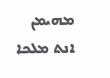ܡܗܝܡܢ ܐܢܬ ܡܠܟܐ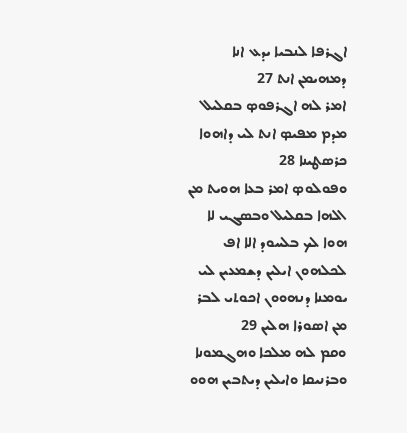ܐܓܪܦܐ ܠܢܒܝܐ ܝܕܥ ܐܢܐ ܕܡܗܝܡܢ ܐܢܬ 27
ܐܡܪ ܠܗ ܐܓܪܦܘܤ ܒܩܠܝܠ ܡܕܡ ܡܦܝܤ ܐܢܬ ܠܝ ܕܐܗܘܐ ܟܪܤܛܝܢܐ 28
ܘܦܘܠܘܤ ܐܡܪ ܒܥܐ ܗܘܝܬ ܡܢ ܐܠܗܐ ܒܩܠܝܠ ܘܒܤܓܝ ܠܐ ܗܘܐ ܠܟ ܒܠܚܘܕ ܐܠܐ ܐܦ ܠܟܠܗܘܢ ܐܝܠܝܢ ܕܫܡܥܝܢ ܠܝ ܝܘܡܢܐ ܕܢܗܘܘܢ ܐܟܘܬܝ ܠܒܪ ܡܢ ܐܤܘܪܐ ܗܠܝܢ 29
ܘܩܡ ܠܗ ܡܠܟܐ ܘܗܓܡܘܢܐ ܘܒܪܢܝܩܐ ܘܐܝܠܝܢ ܕܝܬܒܝܢ ܗܘܘ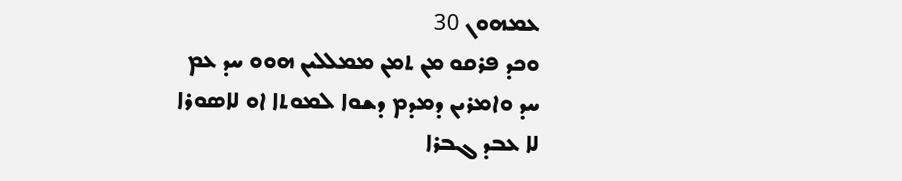ܥܡܗܘܢ 30
ܘܟܕ ܦܪܩܘ ܡܢ ܬܡܢ ܡܡܠܠܝܢ ܗܘܘ ܚܕ ܥܡ ܚܕ ܘܐܡܪܝܢ ܕܡܕܡ ܕܫܘܐ ܠܡܘܬܐ ܐܘ ܠܐܤܘܪܐ ܠܐ ܥܒܕ ܓܒܪܐ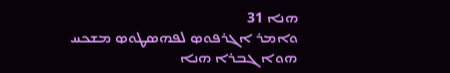ܗܢܐ 31
ܘܐܡܪ ܐܓܪܦܘܤ ܠܦܗܤܛܘܤ ܡܫܟܚ ܗܘܐ ܓܒܪܐ ܗܢܐ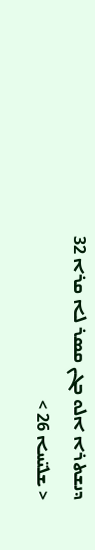ܕܢܫܬܪܐ ܐܠܘ ܒܓܢ ܩܤܪ ܠܐ ܩܪܐ 32
< ܫܠܝ̈ܚܐ 26 >